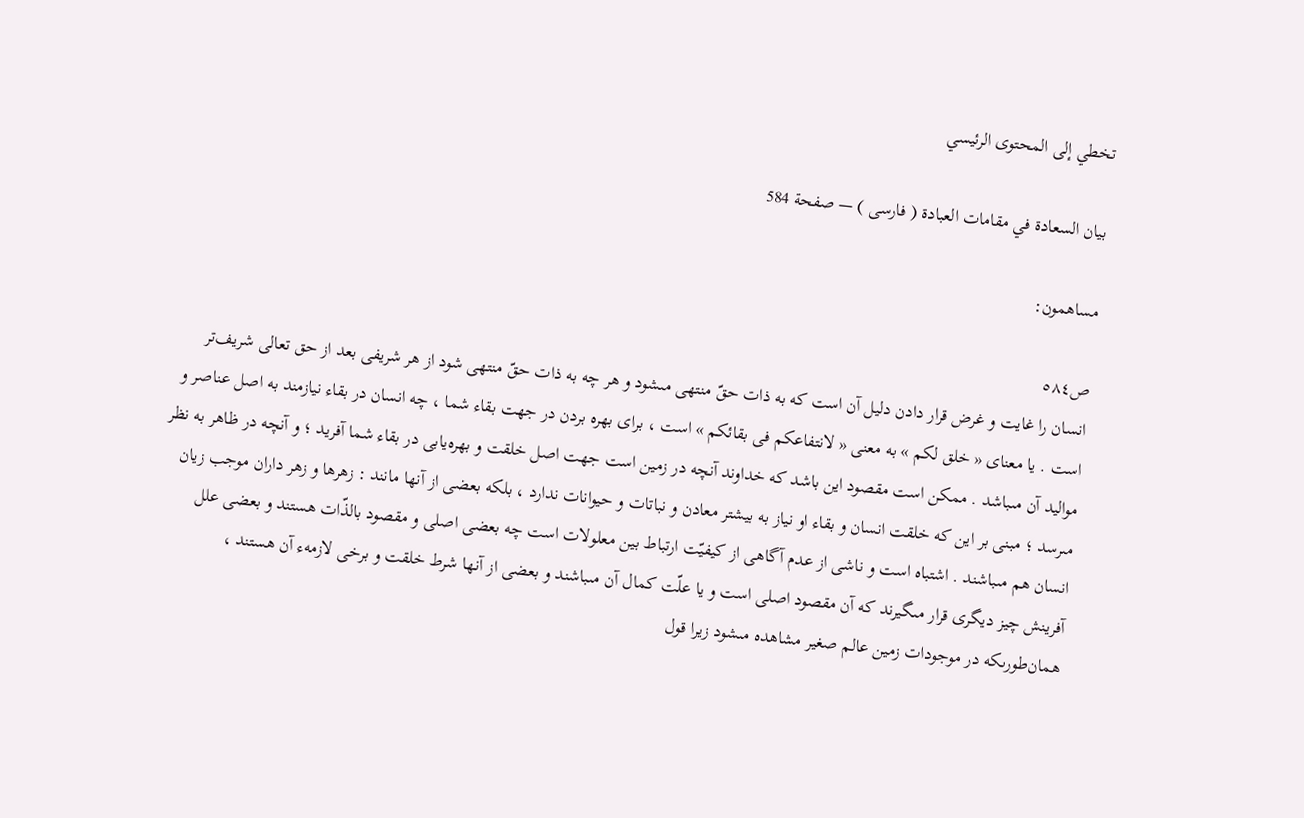تخطي إلى المحتوى الرئيسي

بيان السعادة في مقامات العبادة ( فارسى ) — صفحة 584

مساهمون:

ص٥٨٤
انسان را غايت و غرض قرار دادن دليل آن است كه به ذات حقّ منتهى مىشود و هر چه به ذات حقّ منتهى شود از هر شريفى بعد از حق تعالى شريف‌تر است . يا معناى « خلق لكم » به معنى « لانتفاعكم فى بقائكم » است ، براى بهره بردن در جهت بقاء شما ، چه انسان در بقاء نيازمند به اصل عناصر و مواليد آن مىباشد . ممكن است مقصود اين باشد كه خداوند آنچه در زمين است جهت اصل خلقت و بهره‌يابى در بقاء شما آفريد ؛ و آنچه در ظاهر به نظر مىرسد ؛ مبنى بر اين كه خلقت انسان و بقاء او نياز به بيشتر معادن و نباتات و حيوانات ندارد ، بلكه بعضى از آنها مانند : زهرها و زهر داران موجب زيان انسان هم مىباشند . اشتباه است و ناشى از عدم آگاهى از كيفيّت ارتباط بين معلولات است چه بعضى اصلى و مقصود بالذّات هستند و بعضى علل آفرينش چيز ديگرى قرار مىگيرند كه آن مقصود اصلى است و يا علّت كمال آن مىباشند و بعضى از آنها شرط خلقت و برخى لازمهء آن هستند ، همان‌طورىكه در موجودات زمين عالم صغير مشاهده مىشود زيرا قول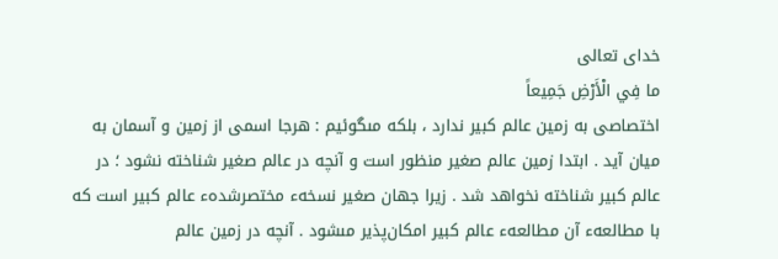خداى تعالى
ما فِي الْأَرْضِ جَمِيعاً
اختصاصى به زمين عالم كبير ندارد ، بلكه مىگوئيم : هرجا اسمى از زمين و آسمان به ميان آيد . ابتدا زمين عالم صغير منظور است و آنچه در عالم صغير شناخته نشود ؛ در عالم كبير شناخته نخواهد شد . زيرا جهان صغير نسخهء مختصرشدهء عالم كبير است كه با مطالعهء آن مطالعهء عالم كبير امكان‌پذير مىشود . آنچه در زمين عالم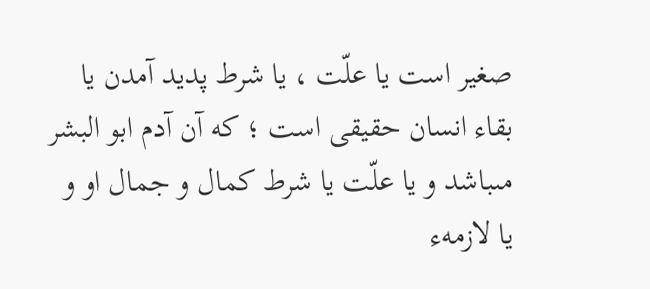صغير است يا علّت ، يا شرط پديد آمدن يا بقاء انسان حقيقى است ؛ كه آن آدم ابو البشر مىباشد و يا علّت يا شرط كمال و جمال او و يا لازمهء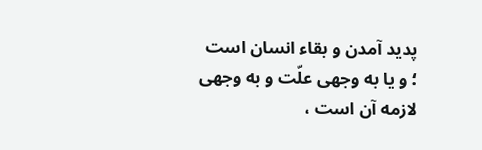پديد آمدن و بقاء انسان است ؛ و يا به وجهى علّت و به وجهى لازمه آن است ،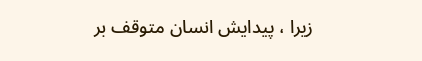زيرا ، پيدايش انسان متوقف بر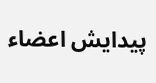پيدايش اعضاء